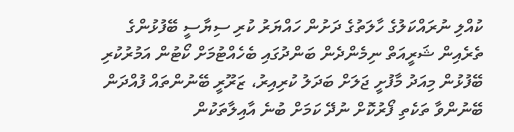ކުއްލި ނުރައްކަލުގެ ހާލަތުގެ ދަށުން ހައްޔަރު ކުރި ސިޔާސީ ބޭފުޅުންގެ ތެރެއިން ޝަރީއަތް ނިމެންދެން ބަންދުގައި ބެހެއްޓުމަށް ކޯޓުން އަމުރުކުރި ބޭފުޅުން މިއަދު މާފުށީ ޖަލަށް ބަދަލު ކުރިއިރު، ޒަރޫރީ ބޭނުންތައް ފުއްދަން ބޭނުންވާ ތަކެތި ފޯރުކޮށް ނުދޭ ކަމަށް ބުނެ އާއިލާތަކުން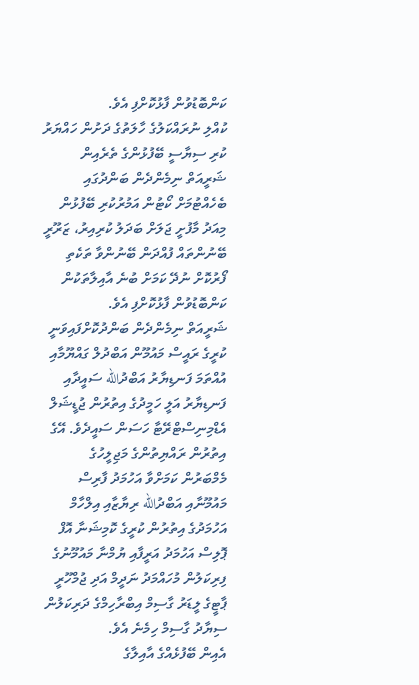ކަންބޮޑުވުން ފާޅުކޮށްފި އެވެ.
ކުއްލި ނުރައްކަލުގެ ހާލަތުގެ ދަށުން ހައްޔަރު ކުރި ސިޔާސީ ބޭފުޅުންގެ ތެރެއިން ޝަރީއަތް ނިމެންދެން ބަންދުގައި ބެހެއްޓުމަށް ކޯޓުން އަމުރުކުރި ބޭފުޅުން މިއަދު މާފުށީ ޖަލަށް ބަދަލު ކުރިއިރު، ޒަރޫރީ ބޭނުންތައް ފުއްދަން ބޭނުންވާ ތަކެތި ފޯރުކޮށް ނުދޭ ކަމަށް ބުނެ އާއިލާތަކުން ކަންބޮޑުވުން ފާޅުކޮށްފި އެވެ.
ޝަރީއަތް ނިމެންދެން ބަންދުކޮށްފައިވަނީ ކުރީގެ ރައީސް މައުމޫން އަބްދުލް ގައްޔޫމާއި އުއްތަމަ ފަނޑިޔާރު އަބްދުالله ސައީދާއި ފަނޑިޔާރު އަލީ ހަމީދުގެ އިތުރުން ޖުޑީޝަލް އެޑްމިނިސްޓްރޭޓާ ހަސަން ސައީދެވެ. އޭގެ އިތުރުން ރައްޔިތުންގެ މަޖިލީހުގެ މެމްބަރުން ކަމަށްވާ އަހުމަދު ފާރިސް މައުމޫނާއި އަބްދުالله ރިޔާޒާއި އިލްހާމް އަހުމަދުގެ އިތުރުން ކުރީގެ ކޮމިޝަނާ އޮފް ޕޮލިސް އަހުމަދު އަރީފާއި ޔުމްނާ މައުމޫނުގެ ފިރިކަލުން މުހައްމަދު ނަދީމް އަދި ޖުމްހޫރީ ޕާޓީގެ ލީޑަރު ގާސިމް އިބްރާހިމްގެ ދަރިކަލުން ސިޔާދު ގާސިމް ހިމެނެ އެވެ.
އެއިން ބޭފުޅެއްގެ އާއިލާގެ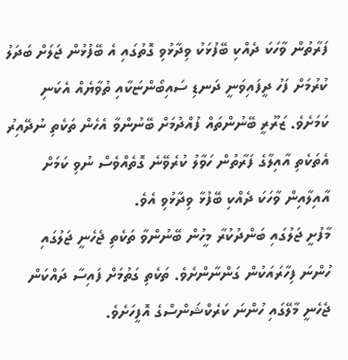ފަރާތުން ވާހަކަ ދެއްކި ބޭފުޅަކު ވިދާޅުވި ގޮތުގައި އެ ބޭފުޅުން ޖަލަށް ބަދަލު ކުރުމަށް ފަހު ދީފައިވަނީ ދަނޑި ސައިބޯންޏަކާއި ތުވާޔެއް އެކަނި ކަމަށެވެ. ޒަރޫރީ ބޭނުންތައް ފުއްދުމަށް ބޭނުންވާ އެހެން ތަކެތި ނުދޭއިރު އެތަކެތި އާއިލާގެ ފަރާތުން ހަވާލު ކުރެވޭނެ ގޮތެއްވެސް ނުވި ކަމަށް އާއިލާއިން ވާހަކަ ދެއްކި ބޭފުޅާ ވިދާޅުވި އެވެ.
މާފުށީ ޖަލުގައި ބަންދުކުރާ މީހުން ބޭނުންވާ ތަކެތި ޖެހެނީ ޖަލުގައި ހުންނަ ފިހާރައަކުން ގަންނާންށެވެ. ތަކެތި ގަތުމަށް ފައިސާ ދައްކަން ޖެހެނީ މާލޭގައި ހުންނަ ކަރެކްޝަންސްގެ އޮފީހަށެވެ.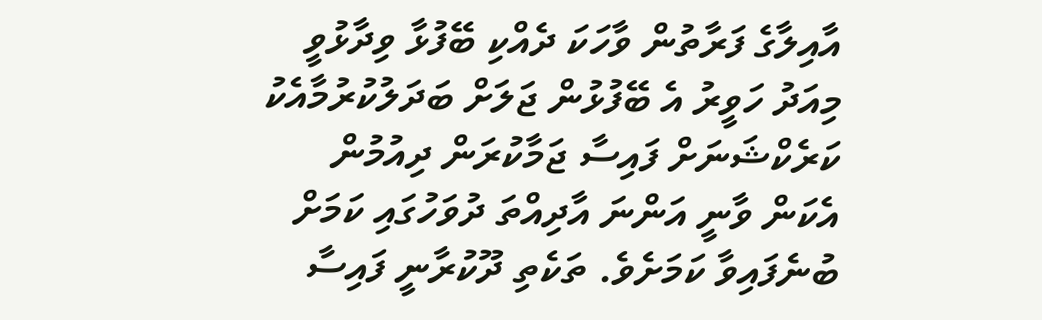އާއިލާގެ ފަރާތުން ވާހަކަ ދެއްކި ބޭފުޅާ ވިދާޅުވީ މިއަދު ހަވީރު އެ ބޭފުޅުން ޖަލަށް ބަދަލުކުރުމާއެކު ކަރެކްޝަނަށް ފައިސާ ޖަމާކުރަން ދިއުމުން އެކަން ވާނީ އަންނަ އާދިއްތަ ދުވަހުގައި ކަމަށް ބުނެފައިވާ ކަމަށެވެ. ތަކެތި ދޫކުރާނީ ފައިސާ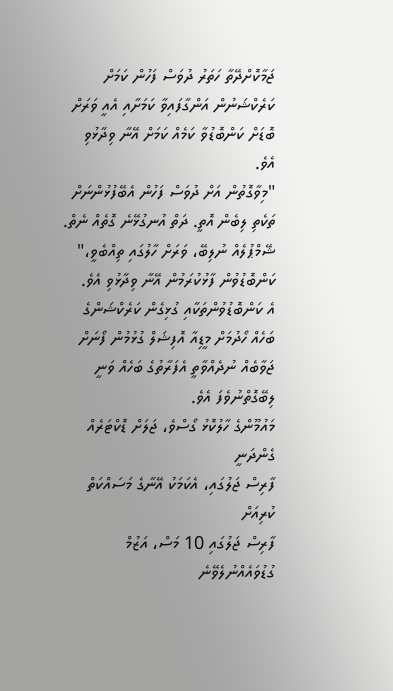ޖަމާކޮށްދޭތާ ހަތަރު ދުވަސް ފަހުން ކަމަށް ކަރެކްޝަނުން އަންގާފައިވާ ކަމަށާއި އެއީ ވަރަށް ބޮޑަށް ކަންބޮޑުވާ ކަމެއް ކަމަށް އޭނާ ވިދާޅުވި އެވެ.
"މިވާގޮތުން އަށް ދުވަސް ފަހުން އެބޭފުޅުންނަށް ތަކެތި ލިބެން އޮތީ. ދަތް އުނގުޅޭނެ ގޮތެއް ނެތް. ޝޭމްޕުލެއް ނުލިބޭ، ވަރަށް ހާލުގައި ތިއްބެވީ،" ކަންބޮޑުވުން ފާޅުކުރަމުން އޭނާ ވިދާޅުވި އެވެ.
އެ ކަންބޮޑުވުންތަކާއި ގުޅިގެން ކަރެކްޝަންގެ ބަހެއް ހޯދުމަށް މީޑިއާ އޮފިޝަލް ގުޅުމުން ފޯނަށް ޖަވާބެއް ނުދެއްވާތީ އެފަރާތުގެ ބަހެއް ވަނީ ލިބޭގޮތްނުވެފަ އެވެ.
މައުމޫންގެ ހާލުކޮޅު ގޯސްވެ، ޖަލަށް ޑޮކްޓަރެއް ގެންދަނީ
ފާރިސް ޖަލުގައި، އެކަމަކު އޭނާގެ މަސައްކަތް ކުރިއަށް
ފާރިސް ޖަލުގައި 10 މަސް، އަޒުމް ގުޑުވައެއްނުލެވޭނެ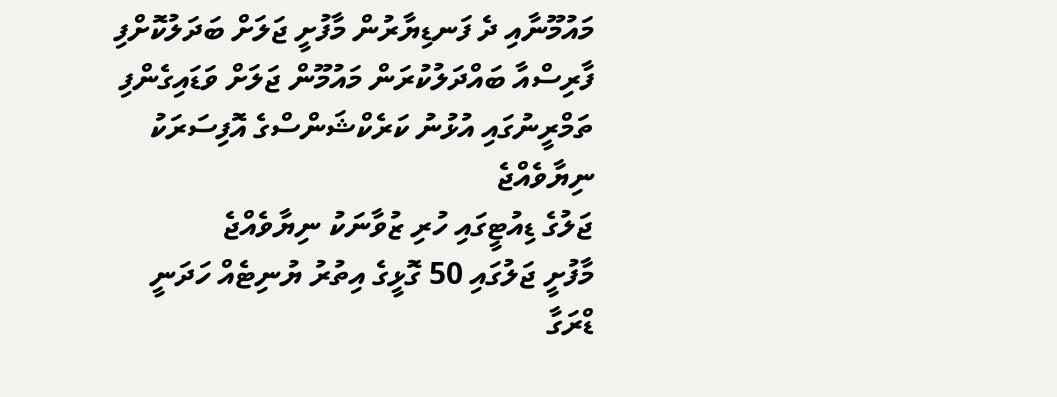މައުމޫނާއި ދެ ފަނޑިޔާރުން މާފުށީ ޖަލަށް ބަދަލުކޮށްފި
ފާރިސްއާ ބައްދަލުކުރަން މައުމޫން ޖަލަށް ވަޑައިގެންފި
ތަމްރީނުގައި އުޅުނު ކަރެކްޝަންސްގެ އޮފިސަރަކު ނިޔާވެއްޖެ
ޖަލުގެ ޑިއުޓީގައި ހުރި ޒުވާނަކު ނިޔާވެއްޖެ
މާފުށީ ޖަލުގައި 50 ގޮޅީގެ އިތުރު ޔުނިޓެއް ހަދަނީ
ޑްރަގާ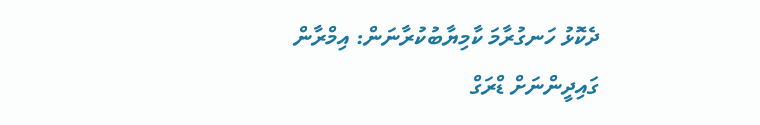ދެކޮޅު ހަނގުރާމަ ކާމިޔާބުކުރާނަން: އިމްރާން
ގައިދީންނަށް ޑްރަގް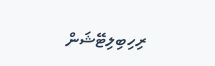ރިހިބިލިޓޭޝަން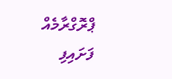ޕްރޮގްރާމެއް ފަށައިފި